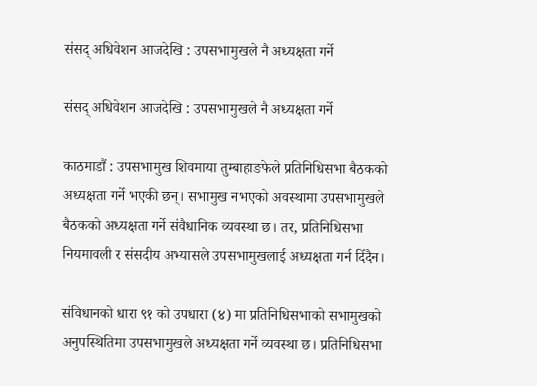संसद् अधिवेशन आजदेखि : उपसभामुखले नै अध्यक्षता गर्ने

संसद् अधिवेशन आजदेखि : उपसभामुखले नै अध्यक्षता गर्ने

काठमाडौं : उपसभामुख शिवमाया तुम्बाहाङफेले प्रतिनिधिसभा बैठकको अध्यक्षता गर्ने भएकी छन्। सभामुख नभएको अवस्थामा उपसभामुखले बैठकको अध्यक्षता गर्ने संवैधानिक व्यवस्था छ। तर, प्रतिनिधिसभा नियमावली र संसदीय अभ्यासले उपसभामुखलाई अध्यक्षता गर्न दिँदैन।

संविधानको धारा ९१ को उपधारा (४) मा प्रतिनिधिसभाको सभामुखको अनुपस्थितिमा उपसभामुखले अध्यक्षता गर्ने व्यवस्था छ। प्रतिनिधिसभा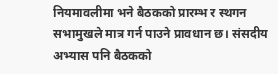नियमावलीमा भने बैठकको प्रारम्भ र स्थगन सभामुखले मात्र गर्न पाउने प्रावधान छ। संसदीय अभ्यास पनि बैठकको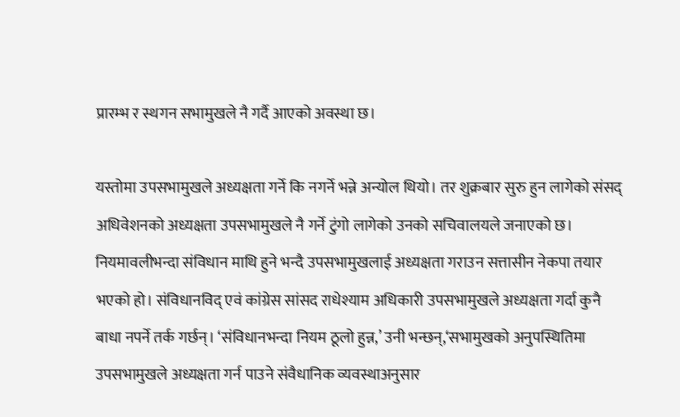प्रारम्भ र स्थगन सभामुखले नै गर्दै आएको अवस्था छ।

यस्तोमा उपसभामुखले अध्यक्षता गर्ने कि नगर्ने भन्ने अन्योल थियो। तर शुक्रबार सुरु हुन लागेको संसद् अधिवेशनको अध्यक्षता उपसभामुखले नै गर्ने टुंगो लागेको उनको सचिवालयले जनाएको छ। नियमावलीभन्दा संविधान माथि हुने भन्दै उपसभामुखलाई अध्यक्षता गराउन सत्तासीन नेकपा तयार भएको हो। संविधानविद् एवं कांग्रेस सांसद राधेश्याम अधिकारी उपसभामुखले अध्यक्षता गर्दा कुनै बाधा नपर्ने तर्क गर्छन्। ‘संविधानभन्दा नियम ठूलो हुन्न,’ उनी भन्छन्,‘सभामुखको अनुपस्थितिमा उपसभामुखले अध्यक्षता गर्न पाउने संवैधानिक व्यवस्थाअनुसार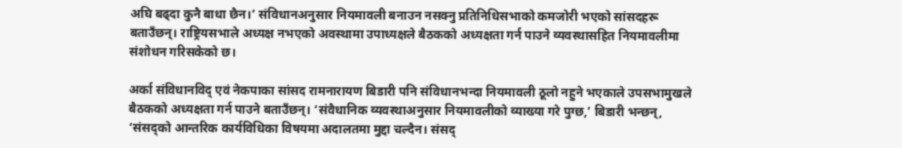अघि बढ्दा कुनै बाधा छैन।’ संविधानअनुसार नियमावली बनाउन नसक्नु प्रतिनिधिसभाको कमजोरी भएको सांसदहरू बताउँछन्। राष्ट्रियसभाले अध्यक्ष नभएको अवस्थामा उपाध्यक्षले बैठकको अध्यक्षता गर्न पाउने व्यवस्थासहित नियमावलीमा संशोधन गरिसकेको छ।

अर्का संविधानविद् एवं नेकपाका सांसद रामनारायण बिडारी पनि संविधानभन्दा नियमावली ठूलो नहुने भएकाले उपसभामुखले बैठकको अध्यक्षता गर्न पाउने बताउँछन्। ‘संवैधानिक व्यवस्थाअनुसार नियमावलीको व्याख्या गरे पुग्छ,’ बिडारी भन्छन्, ‘संसद्को आन्तरिक कार्यविधिका विषयमा अदालतमा मुद्दा चल्दैन। संसद्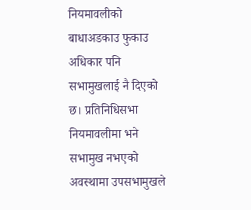नियमावलीको बाधाअडकाउ फुकाउ अधिकार पनि सभामुखलाई नै दिएको छ। प्रतिनिधिसभा नियमावलीमा भने सभामुख नभएको अवस्थामा उपसभामुखले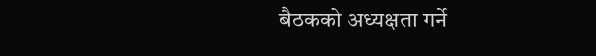बैठकको अध्यक्षता गर्ने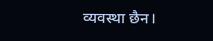व्यवस्था छैन।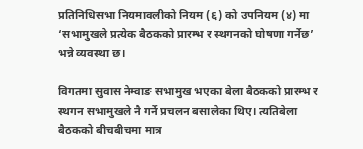प्रतिनिधिसभा नियमावलीको नियम (६) को उपनियम (४) मा ‘सभामुखले प्रत्येक बैठकको प्रारम्भ र स्थगनको घोषणा गर्नेछ’ भन्ने व्यवस्था छ।

विगतमा सुवास नेम्वाङ सभामुख भएका बेला बैठकको प्रारम्भ र स्थगन सभामुखले नै गर्ने प्रचलन बसालेका थिए। त्यतिबेला बैठकको बीचबीचमा मात्र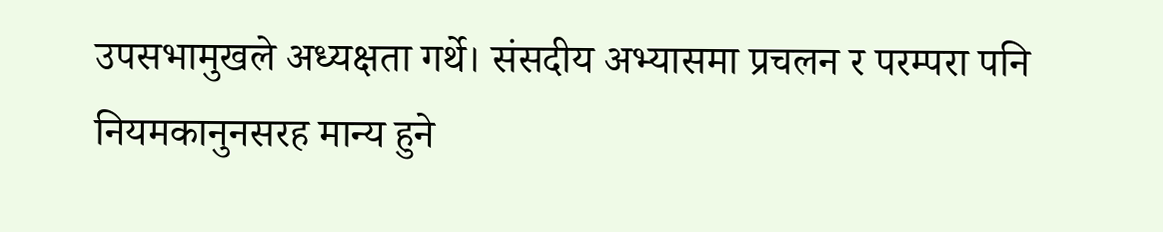उपसभामुखले अध्यक्षता गर्थे। संसदीय अभ्यासमा प्रचलन र परम्परा पनि नियमकानुनसरह मान्य हुने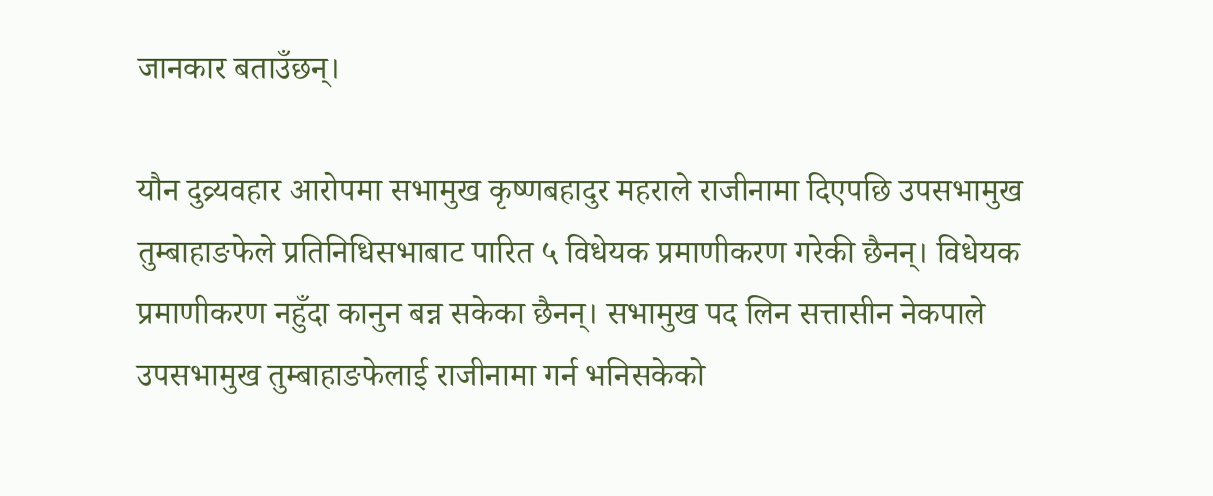जानकार बताउँछन्।

यौन दुव्र्यवहार आरोपमा सभामुख कृष्णबहादुर महराले राजीनामा दिएपछि उपसभामुख तुम्बाहाङफेले प्रतिनिधिसभाबाट पारित ५ विधेयक प्रमाणीकरण गरेकी छैनन्। विधेयक प्रमाणीकरण नहुँदा कानुन बन्न सकेका छैनन्। सभामुख पद लिन सत्तासीन नेकपाले उपसभामुख तुम्बाहाङफेलाई राजीनामा गर्न भनिसकेको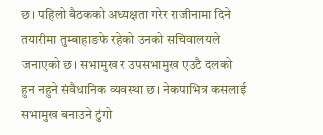छ। पहिलो बैठकको अध्यक्षता गरेर राजीनामा दिने तयारीमा तुम्बाहाङफे रहेको उनको सचिवालयले जनाएको छ। सभामुख र उपसभामुख एउटै दलको हुन नहुने संवैधानिक व्यवस्था छ। नेकपाभित्र कसलाई सभामुख बनाउने टुंगो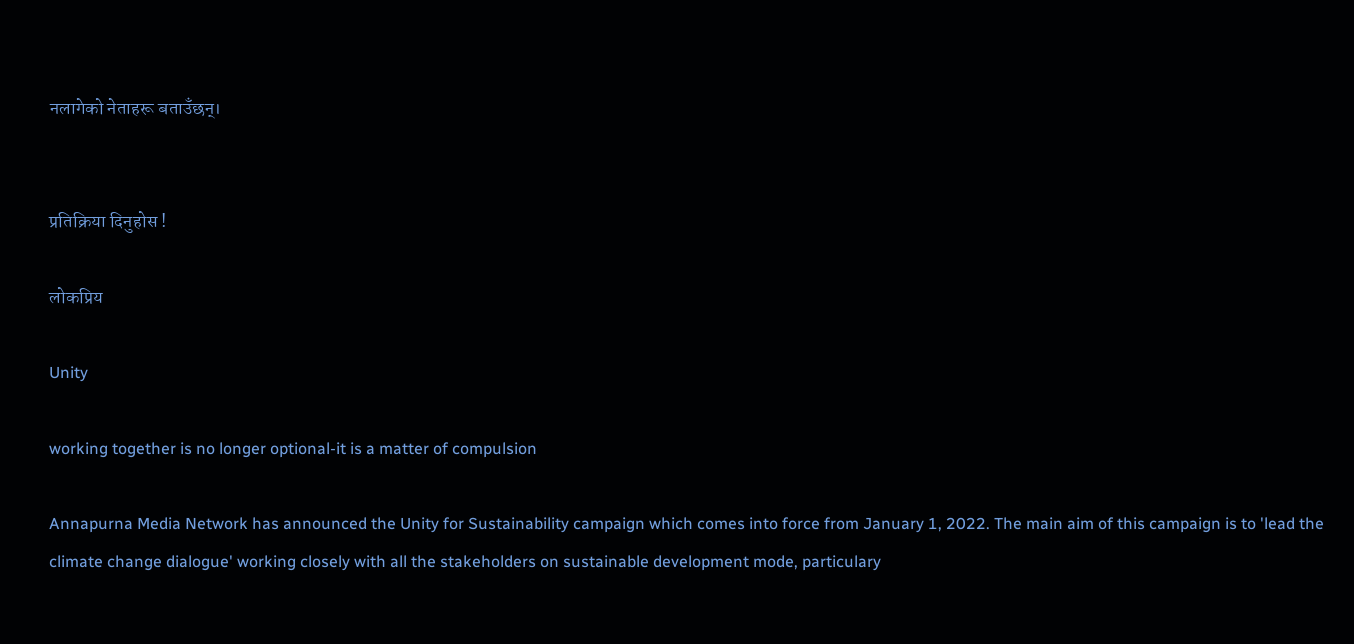नलागेको नेताहरू बताउँछन्।


प्रतिक्रिया दिनुहोस !

लोकप्रिय

Unity

working together is no longer optional-it is a matter of compulsion

Annapurna Media Network has announced the Unity for Sustainability campaign which comes into force from January 1, 2022. The main aim of this campaign is to 'lead the climate change dialogue' working closely with all the stakeholders on sustainable development mode, particulary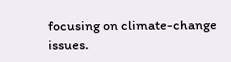focusing on climate-change issues.